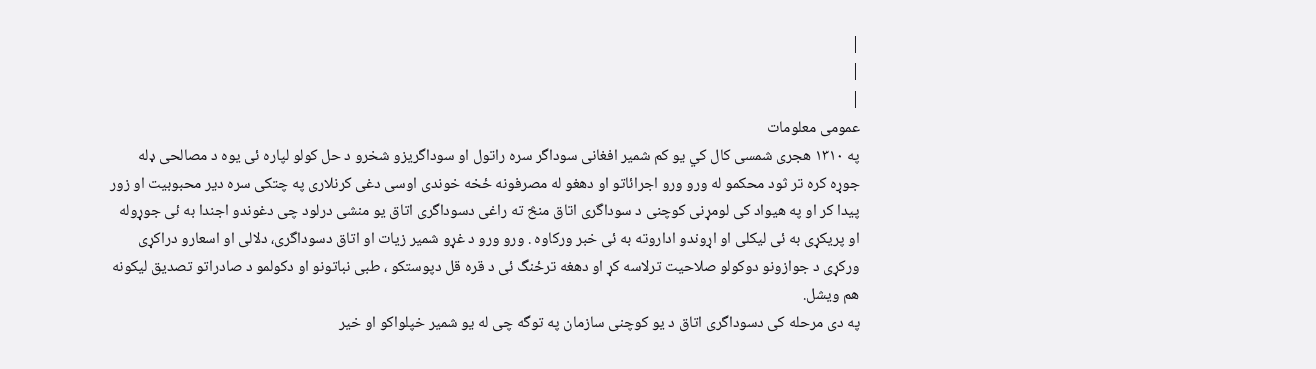|
|
|
عمومی معلومات
په ۱۳۱۰ هجری شمسی کال کي یو کم شمیر افغانی سوداگر سره راتول او سوداگریزو شخرو د حل کولو لپاره ئی یوه د مصالحی ډله جوړه کره تر ثود محکمو له ورو ورو اجرائاتو او دهغو له مصرفونه ځخه خوندی اوسی دغی کرنلاری په چتکی سره دیر محبوبیت او زور پیدا کر او په هیواد کی لومړنی کوچنی د سوداگری اتاق منڅ ته راغی دسوداگری اتاق یو منشی درلود چی دغوندو اجندا به ئی جوړوله او پریکړی به ئی لیکلی او اړوندو اداروته به ئی خبر ورکاوه . ورو ورو د غړو شمیر زیات او اتاق دسوداگری، دلالی او اسعارو دراکړی ورکړی د جوازونو دوکولو صلاحیت ترلاسه کړ او دهغه ترځنگ ئی د قره قل دپوستکو ، طبی نباتونو او دکولمو د صادراتو تصدیق لیکونه هم ویشل.
په دی مرحله کی دسوداگری اتاق د یو کوچنی سازمان په توگه چی له یو شمیر خپلواکو او خیر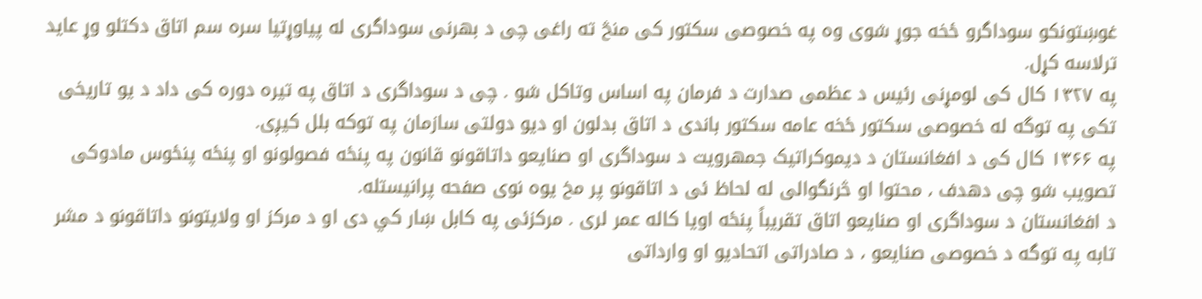غوښتونکو سوداگرو ځخه جوړ شوی وه په خصوصی سکتور کی منڅ ته راغی چی د بهرنی سوداگری له پیاوړتیا سره سم اتاق دکتلو وړ عاید ترلاسه کړل.
په ۱۳۲۷ کال کی لومړنی رئیس د عظمی صدارت د فرمان په اساس وتاکل شو . چی د سوداگری د اتاق په تیره دوره کی داد د یو تاریخی تکی په توگه له خصوصی سکتور ځخه عامه سکتور باندی د اتاق بدلون او دیو دولتی سازمان په توکه بلل کیږی.
په ۱۳۶۶ کال کی د افغانستان د دیموکراتیک جمهرویت د سوداگری او صنایعو داتاقونو قانون په پنځه فصولونو او پنځه پنځوس مادوکی تصویب شو چی دهدف ، محتوا او څرنگوالی له لحاظ ئی د اتاقونو پر مخ یوه نوی صفحه پرانیستله.
د افغانستان د سوداگری او صنایعو اتاق تقریباً پنځه اویا کاله عمر لری . مرکزئی په کابل ښار كي دی او د مرکز او ولایتونو داتاقونو د مشر تابه په توگه د خصوصی صنایعو ، د صادراتی اتحادیو او وارداتی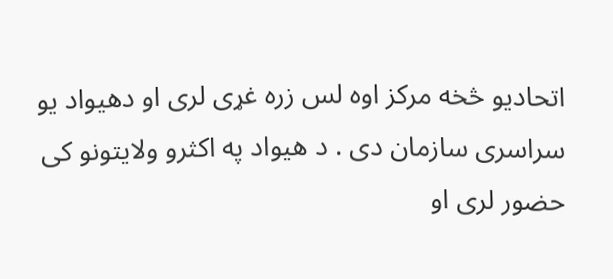اتحادیو څخه مرکز اوه لس زره غړی لری او دهیواد یو سراسری سازمان دی . د هیواد په اکثرو ولایتونو کی حضور لری او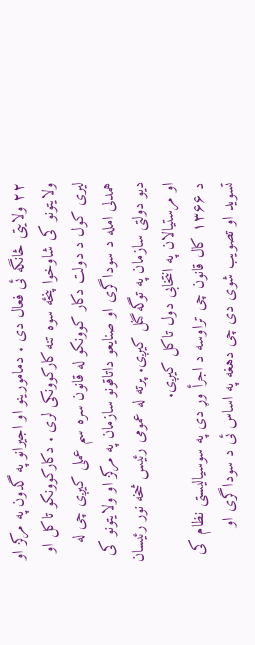۲۲ ولایتی څانگه ئی فعال دی . دمامورینو او اجیرانو په گدون په مرکز او ولایتونو کی شاوخوا پنځه سوه تنه کارکوونکی لری . دکارکوونکو تاکل او لیری کول د دولت دکار کوونکو له قانون سره سم عملی کیږی چی له همدلی امله د سوداگری او صنایعو داتاقونو سازمان په مرکز او ولایتونو کی دیو دولتی سازمان په توگه گنل کیږی. پرته له عمومی رئیس څخه نور رئیسان او مرستیالان په انتخابی دول تاکل کیږی.
د ۱۳۶۶ کال قانون چی تراوسه د اجرأ وړ دی په سوسیالیستی نظام کی تسوید او تصویب شوی دی چی دهغه په اساس ئی د سوداگری او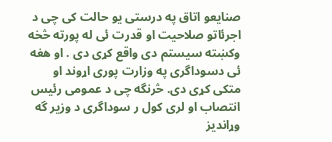صنایعو اتاق په درستی یو حالت کی چی د اجرئاتو صلاحیت او قدرت ئی له پورته څخه وکښته سیستم دی واقع کړی دی . او هغه ئی دسوداگری په وزارت پوری اړوند او متکی کړی دی. څرنگه چی د عمومی رئیس انتصاب او لری کول ر سوداگری د وزیر گه وړاندیز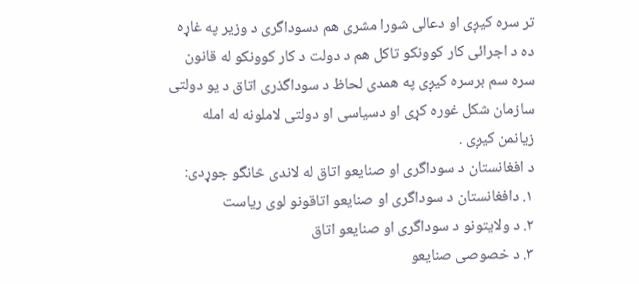تر سره کیږی او دعالی شورا مشری هم دسوداگری د وزیر په غاړه ده د اجرائی کار کوونکو تاکل هم د دولت د کار کوونکو له قانون سره سم برسره کیږی په همدی لحاظ د سوداگذری اتاق د یو دولتی سازمان شکل غوره کړی او دسیاسی او دولتی لاملونه له امله زیانمن کیږی .
د افغانستان د سوداگری او صنایعو اتاق له لاندی څانگو جوړدی:
۱. دافغانستان د سوداگری او صنایعو اتاقونو لوی ریاست
۲. د ولایتونو د سوداگری او صنایعو اتاق
۳. د خصوصی صنایعو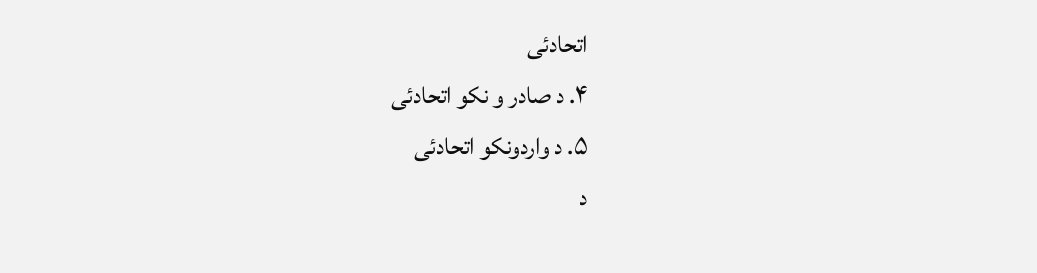اتحادئی
۴. د صادر و نکو اتحادئی
۵. د واردونکو اتحادئی
د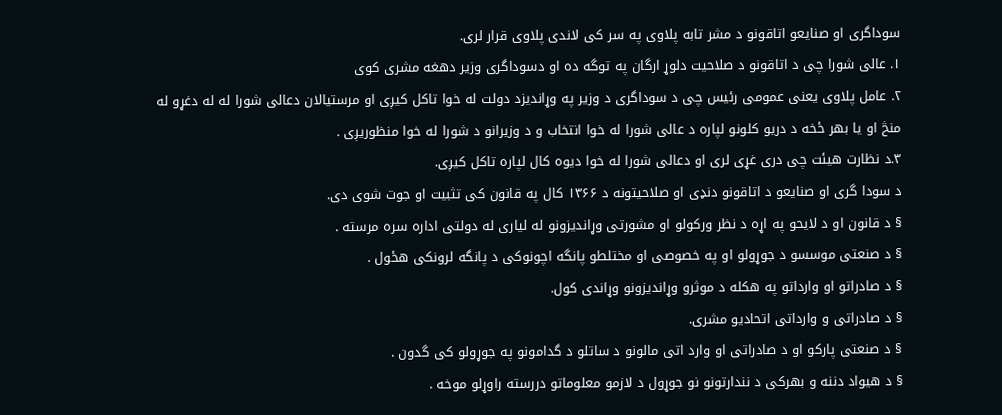سوداگری او صنایعو اتاقونو د مشر تابه پلاوی په سر کی لاندی پلاوی قرار لری.
۱. عالی شورا چی د اتاقونو د صلاحیت دلوړ ارگان په توگه ده او دسوداگری وزیر دهغه مشری کوی
۲. عامل پلاوی یعنی عمومی رئیس چی د سوداگری د وزیر په وړاندیزد دولت له خوا تاکل کیږی او مرستیالان دعالی شورا له له دغړو له منڅ او یا بهر ځخه د دریو کلونو لپاره د عالی شورا له خوا انتخاب و د وزیرانو د شورا له خوا منظوریږی .
۳.د نظارت هیئت چی دری غړی لری او دعالی شورا له خوا دیوه کال لپاره تاکل کیږی.
د سودا گری او صنایعو د اتاقونو دنډی او صلاحیتونه د ۱۳۶۶ کال په قانون کی تثبیت او جوت شوی دی.
§ د قانون او د لایحو په اړه د نظر ورکولو او مشورتی وړاندیزونو له لیاری له دولتی اداره سره مرسته .
§ د صنعتی موسسو د جوړولو او په خصوصی او مختلطو پانگه اچونوکی د پانگه لرونکی هځول .
§ د صادراتو او وارداتو په هکله د موثرو وړاندیزونو وړاندی کول.
§ د صادراتی و وارداتی اتحادیو مشری.
§ د صنعتی پارکو او د صادراتی او وارد اتی مالونو د ساتلو د گدامونو په جوړولو کی گدون .
§ د هیواد دننه و بهرکی د نندارتونو نو جوړول د لازمو معلوماتو دررسته راوړلو موخه .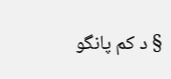§ د کم پانگو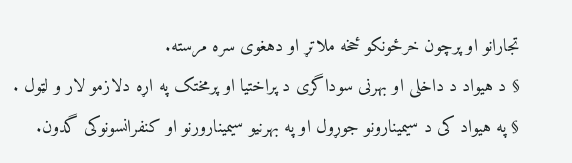تجارانو او پرچون خرځونکو ځخه ملاتړ او دهغوی سره مرسته.
§ د هیواد د داخلی او بهرنی سوداگری د پراختیا او پرمختک په اړه دلازمو لار و لټول .
§ په هیواد کی د سیمینارونو جوړول او په بهرنیو سیمینارورنو او کنفرانسونوکی گدون.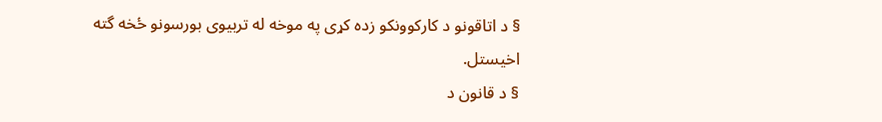§ د اتاقونو د کارکوونکو زده کړی په موخه له تربیوی بورسونو ځخه گته اخیستل.
§ د قانون د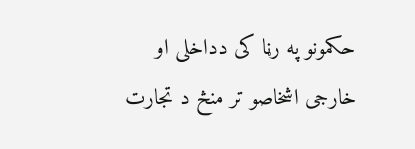حکمونو په رڼا کی دداخلی او خارجی اشخاصو تر منڅ د تجارت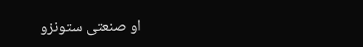او صنعتی ستونزو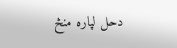دحل لپاره منڅ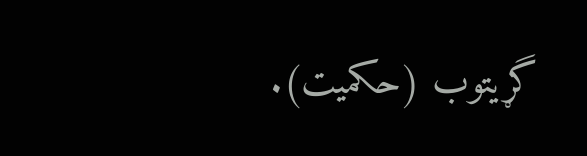گړیتوب (حکمیت).